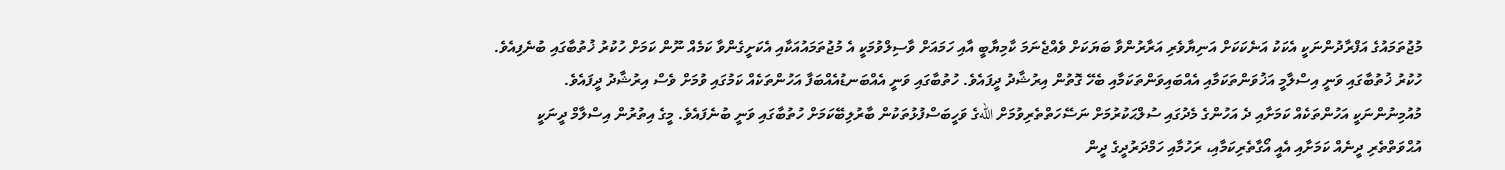މުޖުތަމައުގެ އަފްރާދުންނަކީ އެކަކު އަނެކަކަށް އަނިޔާވެރި އަރާރުންވާ ބަޔަކަށް ވެއްޖެނަމަ ކާމިޔާބީ އާއި ހަމައަށް ވާސިލްވުމަކީ އެ މުޖުތަމައުއަކާއި އެކަށީގެންވާ ކަމެއް ނޫން ކަމަށް ހުކުރު ޚުތުބާގައި ބުނެފިއެވެ.
ހުކުރު ޚުތުބާގައި ވަނީ އިސްލާމީ އަޚުވަންތަކަމާއި އެއްބައިވަންތަކަމާއި ބެހޭ ގޮތުން އިރުޝާދު ދީފައެވެ. ހުތުބާގައި ވަނީ އެއްބަނޑުއެއްބަފާ އަހުންތަކެއް ކަމުގައި ވުމަށް ވެސް އިރުޝާދު ދީފައެވެ. މުއުމިނުންނަކީ އަހުންތަކެއް ކަމަށާއި ދެ އަހުންގެ މެދުގައި ސުލްޙަކުރުމަށް ނަސޭހަތްތެރިވުމަށް اللهގެ ވަހީބަސްފުޅުތަކުން ބާރުލިބޭކަމަށް ހުތުބާގައި ވަނީ ބުނެފައެވެ. މީގެ އިތުރުން އިސްލާމް ދީނަކީ އުޙްވަތްތެރި ދީނެއް ކަމަށާއި އެއީ އޯގާތެރިކަމާއި، ރަހުމާއި ހަމްދަރުދީގެ ދީން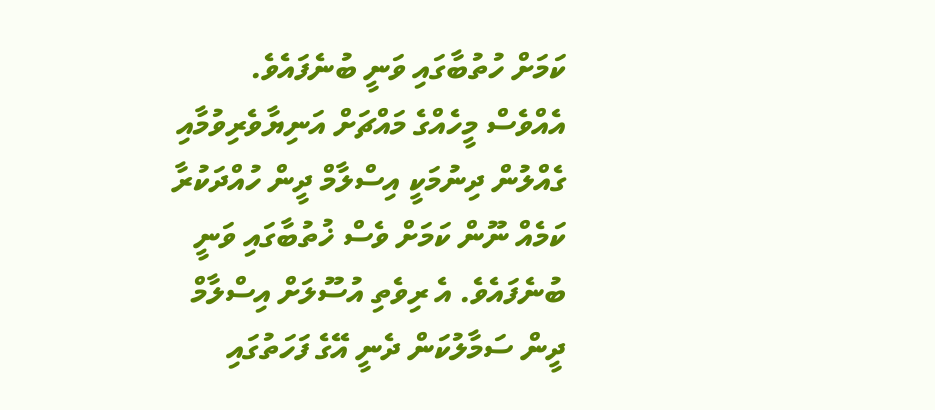ކަމަށް ހުތުބާގައި ވަނީ ބުނެފައެވެ.
އެއްވެސް މީހެއްގެ މައްޗަށް އަނިޔާވެރިވުމާއި ގެއްލުން ދިނުމަކީ އިސްލާމް ދީން ހުއްދަކުރާ ކަމެއް ނޫން ކަމަށް ވެސް ޚުތުބާގައި ވަނީ ބުނެފައެވެ. އެ ރިވެތި އުސޫލަށް އިސްލާމް ދީން ސަމާލުކަން ދެނީ އޭގެ ފަހަތުގައި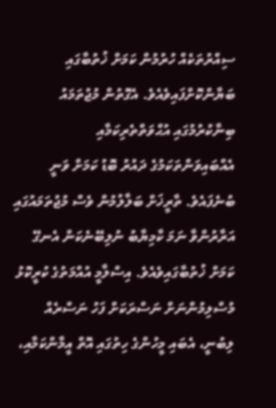ސިއްރުތަކެއް ހުރުމުން ކަމަށް ޚުތުބާގައި ބަޔާންކޮށްފައިވެއެވެ. އެގޮތުން މުޖުތަމައު ބިނާކުރުމުގައި އުޙްވަތްތެރިކަމާއި އެއްބައިވަންތަކަމުގެ ދައުރު ބޮޑު ކަމަށް ވަނީ ބުނެފައެވެ. ތާރީޚަށް ބަލާލުމުން ވެސް މުޖުތަމައުގައި އަރާރުންވާ ނަމަ ކާމިޔާބު ނުލިބޭނެކަން އެނގޭ ކަމަށް ޚުތުބާގައިވެއެވެ. އިސްލާމީ އުއްމަތުގެ ކުރީކޮޅު މުސްލިމުންނަށް ނަސްރަކަށް ފަހު ނަސްރެއް ލިބުނީ، އެބައި މީހުންގެ ހިތުގައި އޮތް އީމާންކަމާއި،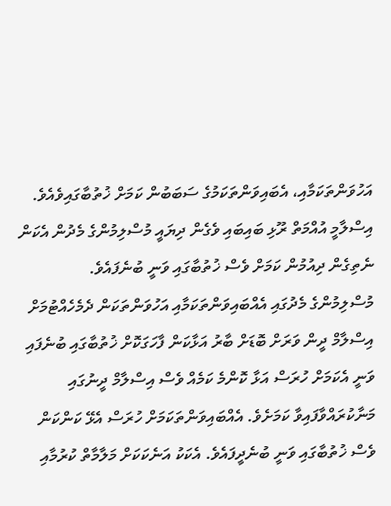އަހުވަންތަކަމާއި، އެބައިވަންތަކަމުގެ ސަބަބުން ކަމަށް ޚުތުބާގައިވެއެވެ. އިސްލާމީ އުއްމަތް ރޫޅި ބައިބައި ވެގެން ދިޔައީ މުސްލިމުންގެ މެދުން އެކަން ނެތިގެން ދިއުމުން ކަމަށް ވެސް ޚުތުބާގައި ވަނީ ބުނެފައެވެ.
މުސްލިމުންގެ މެދުގައި އެއްބައިވަންތަކަމާއި އަހުވަންތަކަން ދެމެހެއްޓުމަށް އިސްލާމް ދީން ވަރަށް ބޮޑަށް ބާރު އަޅާކަން ފާހަގަކޮށް ޚުތުބާގައި ބުނެފައި ވަނީ އެކަމަށް ހުރަސް އަޅާ ކޮންމެ ކަމެއް ވެސް އިސްލާމް ދީނުގައި މަނާކުރައްވާފައިވާ ކަމަށެވެ. އެއްބައިވަންތަކަމަށް ހުރަސް އެޅޭ ކަންކަން ވެސް ޚުތުބާގައި ވަނީ ބުނެދީފައެވެ. އެކަކު އަނެކަކަށް މަލާމާތް ކުރުމާއި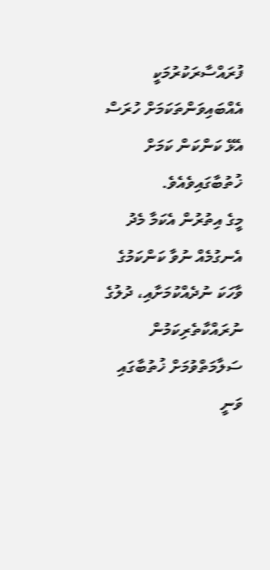ފުރައްސާރަކުރުމަކީ އެއްބައިވަންތަކަމަށް ހުރަސް އެޅޭ ކަންކަން ކަމަށް ޚުތުބާގައިވެއެވެ.
މީގެ އިތުރުން އެކަމާ މެދު އެނގުމެއް ނުވާ ކަންކަމުގެ ވާހަކަ ނުދެއްކުމަށާއި، ދުލުގެ ނުރައްކާތެރިކަމުން ސަލާމަތްވުމަށް ޚުތުބާގައި ވަނީ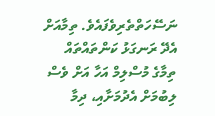ނަސޭހަތްތެރިވެފައެވެ. ތިމާއަށް އެދޭ ރަނގަޅު ކަންތައްތައް ތިމާގެ މުސްލިމް އަހާ އަށް ވެސް ލިބުމަށް އެދުމަށާއި، ދިމާ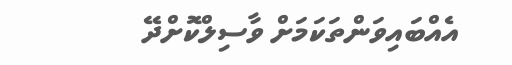އެއްބައިވަންތަކަމަށް ވާސިލްކޮށްދޭ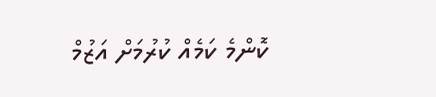ކޮންމެ ކަމެއް ކުރުމަށް އަޒުމް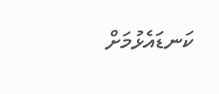ކަނޑައެޅުމަށް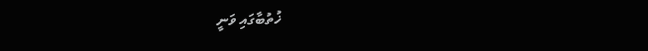ޚުތުބާގައި ވަނީ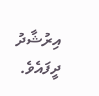އިރުޝާދު ދީފައެވެ.